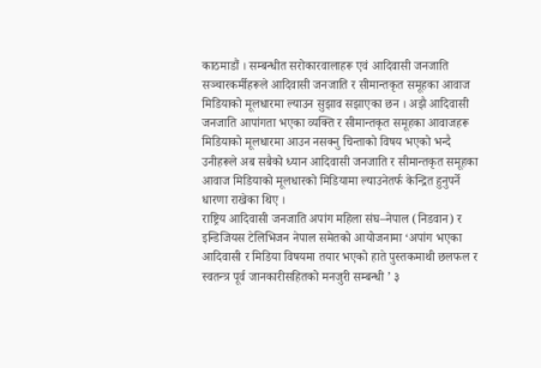काठमाडौं । सम्बन्धीत सरोकारवालाहरू एवं आदिवासी जनजाति सञ्चारकर्मीहरूले आदिवासी जनजाति र सीमान्तकृत समूहका आवाज मिडियाको मूलधारमा ल्याउन सुझाव सझाएका छन । अझै आदिवासी जनजाति आपांगता भएका व्यक्ति र सीमान्तकृत समूहका आवाजहरू मिडियाको मूलधारमा आउन नसक्नु चिन्ताको विषय भएको भन्दै उनीहरूले अब सबैको ध्यान आदिवासी जनजाति र सीमान्तकृत समूहका आवाज मिडियाको मूलधारको मिडियामा ल्याउनेतर्फ केन्द्रित हुनुपर्ने धारणा राखेका थिए ।
राष्ट्रिय आदिवासी जनजाति अपांग महिला संघ–नेपाल (निडवान) र इन्डिजियस टेलिभिजन नेपाल समेतको आयोजनामा ‘अपांग भएका आदिवासी र मिडिया विषयमा तयार भएको हाते पुस्तकमाथी छलफल र स्वतन्त्र पूर्व जानकारीसहितको मनजुरी सम्बन्धी ’ ३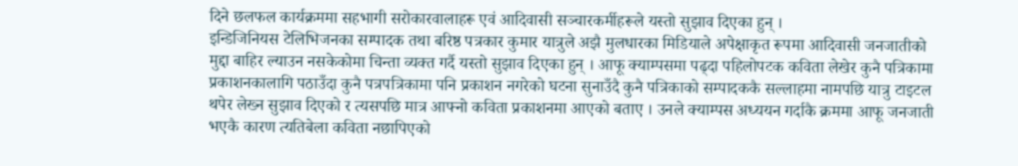दिने छलफल कार्यक्रममा सहभागी सरोकारवालाहरू एवं आदिवासी सञ्चारकर्मीहरूले यस्तो सुझाव दिएका हुन् ।
इन्डिजिनियस टेलिभिजनका सम्पादक तथा बरिष्ठ पत्रकार कुमार यात्रुले अझै मुलधारका मिडियाले अपेक्षाकृत रूपमा आदिवासी जनजातीको मुद्दा बाहिर ल्याउन नसकेकोमा चिन्ता व्यक्त गर्दै यस्तो सुझाव दिएका हुन् । आफू क्याम्पसमा पढ्दा पहिलोपटक कविता लेखेर कुनै पत्रिकामा प्रकाशनकालागि पठाउँदा कुनै पत्रपत्रिकामा पनि प्रकाशन नगरेको घटना सुनाउँदै कुनै पत्रिकाको सम्पादककै सल्लाहमा नामपछि यात्रु टाइटल थपेर लेख्न सुझाव दिएको र त्यसपछि मात्र आफ्नो कविता प्रकाशनमा आएको बताए । उनले क्याम्पस अध्ययन गर्दाकै क्रममा आफू जनजाती भएकै कारण त्यतिबेला कविता नछापिएको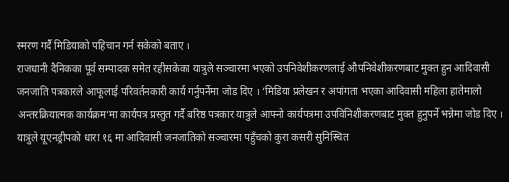स्मरण गर्दै मिडियाको पहिचान गर्न सकेको बताए ।
राजधानी दैनिकका पूर्व सम्पादक समेत रहीसकेका यात्रुले सञ्चारमा भएको उपनिवेशीकरणलाई औपनिवेशीकरणबाट मुक्त हुन आदिवासी जनजाति पत्रकारले आफूलाई परिवर्तनकारी कार्य गर्नुपर्नेमा जोड दिए । ‘मिडिया प्रलेखन र अपांगता भएका आदिवासी महिला हातेमालो अन्तरक्रियात्मक कार्यक्रम’मा कार्यपत्र प्रस्तुत गर्दै बरिष्ठ पत्रकार यात्रुले आफ्नो कार्यपत्रमा उपविनिशीकरणबाट मुक्त हुनुपर्ने भन्नेमा जोड दिए ।
यात्रुले यूएनड्रीपको धारा १६ मा आदिवासी जनजातिको सञ्चारमा पहुँचको कुरा कसरी सुनिस्चित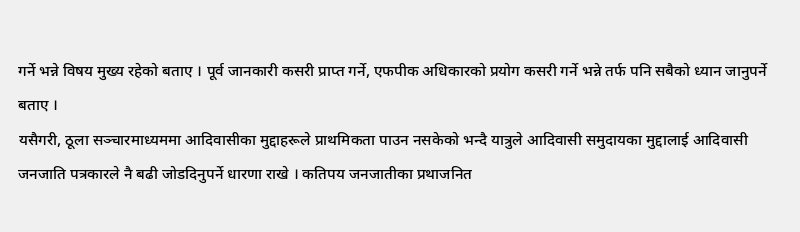गर्ने भन्ने विषय मुख्य रहेको बताए । पूर्व जानकारी कसरी प्राप्त गर्ने, एफपीक अधिकारको प्रयोग कसरी गर्ने भन्ने तर्फ पनि सबैको ध्यान जानुपर्ने बताए ।
यसैगरी, ठूला सञ्चारमाध्यममा आदिवासीका मुद्दाहरूले प्राथमिकता पाउन नसकेको भन्दै यात्रुले आदिवासी समुदायका मुद्दालाई आदिवासी जनजाति पत्रकारले नै बढी जोडदिनुपर्ने धारणा राखे । कतिपय जनजातीका प्रथाजनित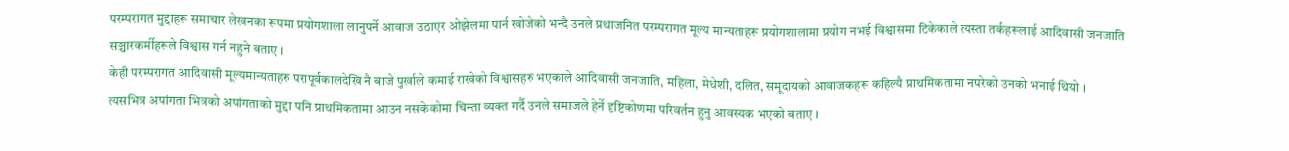परम्परागत मुद्दाहरू समाचार लेखनका रूपमा प्रयोगशाला लानुपर्ने आवाज उठाएर ओझेलमा पार्न खोजेको भन्दै उनले प्रथाजनित परम्परागत मूल्य मान्यताहरू प्रयोगशालामा प्रयोग नभई विश्वासमा टिकेकाले त्यस्ता तर्कहरूलाई आदिवासी जनजाति सञ्चारकर्मीहरूले विश्वास गर्न नहुने बताए ।
केही परम्परागत आदिवासी मूल्यमान्यताहरु परापूर्वकालदेखि नै बाजे पुर्खाले कमाई राखेको विश्वासहरु भएकाले आदिवासी जनजाति, महिला, मेधेशी, दलित, समूदायको आवाजकहरू कहिल्यै प्राथमिकतामा नपरेको उनको भनाई थियो ।
त्यसभित्र अपांगता भित्रको अपांगताको मुद्दा पनि प्राथमिकतामा आउन नसकेकोमा चिन्ता व्यक्त गर्दै उनले समाजले हेर्ने दृष्टिकोणमा परिवर्तन हुनु आवस्यक भएको बताए ।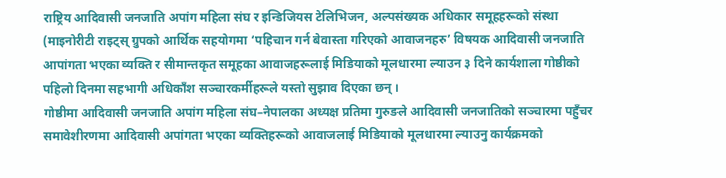राष्ट्रिय आदिवासी जनजाति अपांग महिला संघ र इन्डिजियस टेलिभिजन, अल्पसंख्यक अधिकार समूहहरूको संस्था (माइनोरीटी राइट्स् ग्रुपको आर्थिक सहयोगमा ‘पहिचान गर्न बेवास्ता गरिएको आवाजनहरु’ विषयक आदिवासी जनजाति आपांगता भएका व्यक्ति र सीमान्तकृत समूहका आवाजहरूलाई मिडियाको मूलधारमा ल्याउन ३ दिने कार्यशाला गोष्ठीको पहिलो दिनमा सहभागी अधिकाँश सञ्चारकर्मीहरूले यस्तो सुझाव दिएका छन् ।
गोष्ठीमा आदिवासी जनजाति अपांग महिला संघ–नेपालका अध्यक्ष प्रतिमा गुरुङले आदिवासी जनजातिको सञ्चारमा पहुँचर समावेशीरणमा आदिवासी अपांगता भएका व्यक्तिहरूको आवाजलाई मिडियाको मूलधारमा ल्याउनु कार्यक्रमको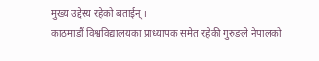मुख्य उद्देस्य रहेको बताईन् ।
काठमाडौं विश्वविद्यालयका प्राध्यापक समेत रहेकी गुरुङले नेपालको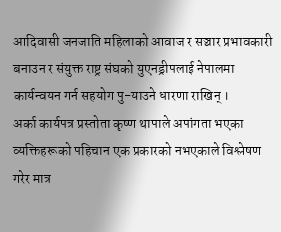आदिवासी जनजाति महिलाको आवाज र सञ्चार प्रभावकारी बनाउन र संयुक्त राष्ट्र संघको युएनड्रीपलाई नेपालमा कार्यन्वयन गर्न सहयोग पु-याउने धारणा राखिन् ।
अर्का कार्यपत्र प्रस्तोता कृष्ण थापाले अपांगता भएका व्यक्तिहरूको पहिचान एक प्रकारको नभएकाले विश्लेषण गरेर मात्र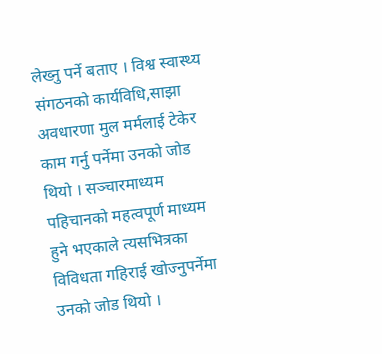लेख्नु पर्ने बताए । विश्व स्वास्थ्य संगठनको कार्यविधि,साझा अवधारणा मुल मर्मलाई टेकेर काम गर्नु पर्नेमा उनको जोड थियो । सञ्चारमाध्यम पहिचानको महत्वपूर्ण माध्यम हुने भएकाले त्यसभित्रका विविधता गहिराई खोज्नुपर्नेमा उनको जोड थियो ।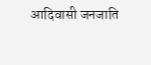आदिवासी जनजाति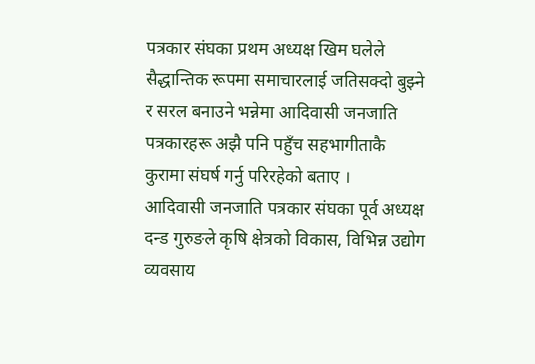पत्रकार संघका प्रथम अध्यक्ष खिम घलेले सैद्धान्तिक रूपमा समाचारलाई जतिसक्दो बुझ्ने र सरल बनाउने भन्नेमा आदिवासी जनजाति पत्रकारहरू अझै पनि पहुँच सहभागीताकै कुरामा संघर्ष गर्नु परिरहेको बताए ।
आदिवासी जनजाति पत्रकार संघका पूर्व अध्यक्ष दन्ड गुरुङले कृषि क्षेत्रको विकास, विभिन्न उद्योग व्यवसाय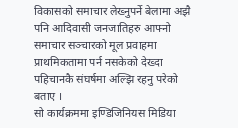विकासको समाचार लेख्नुपर्ने बेलामा अझै पनि आदिवासी जनजातिहरु आफ्नो समाचार सञ्चारको मूल प्रवाहमा प्राथमिकतामा पर्न नसकेको देख्दा पहिचानकै संघर्षमा अल्झि रहनु परेको बताए ।
सो कार्यक्रममा इण्डिजिनियस मिडिया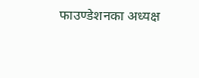फाउण्डेशनका अध्यक्ष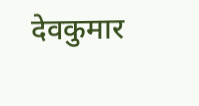देवकुमार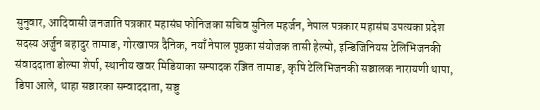सुनुवार, आदिवासी जनजाति पत्रकार महासंघ फोनिजका सचिव सुनिल महर्जन, नेपाल पत्रकार महासंघ उपत्यका प्रदेश सदस्य अर्जुन बहादुर तामाङ, गोरखापत्र दैनिक, नयाँ नेपाल पृष्ठका संयोजक तासी हेल्मो, इन्डिजिनियस टेलिभिजनकी संवाददाता डोल्मा शेर्पा, स्थानीय खवर मिडियाका सम्पादक रञ्जित तामाङ, कृषि टेलिभिजनकी सञ्चालक नारायणी थापा, डिपा आले, थाहा सञ्चारका सम्वाददाता, सञ्चु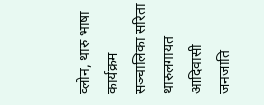व्लोन, थारु भाषा कार्यक्रम सञ्चालिका सरिता थारुलगायत आदिवासी जनजाति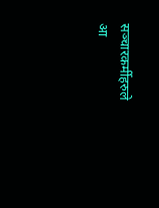सञ्चारकर्मीहरुले आ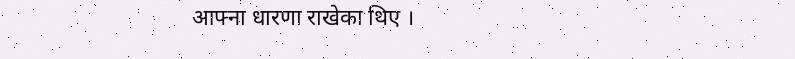आफ्ना धारणा राखेका थिए ।